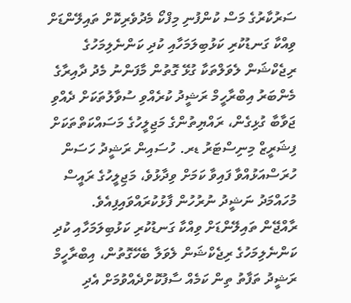ސަރުކާރުގެ މަސް ކުންފުނި މިފްކޯ މެދުވެރިކޮށް ތައިލޭންޑަށް ވިއްކާ ގަނޑުކުރި ކަޅުބިލަމަހާއި ކުދި ކަންނެލިމަހުގެ ރިޖެކްޝަން ލެވަލްތަކާ ގުޅޭ ގޮތުން މާފަންނު މެދު ދާއިރާގެ މެންބަރު އިބްރާހީމް ރަޝީދު ކުރެއްވި ސުވާލުތަކަށް ދެއްވި ޖަވާބާ ގުޅިގެން، ރައްޔިތުންގެ މަޖިލީހުގެ މަސައްކަތްތަކަށް ފިޝަރީޒް މިނިސްޓަރު ޑރ. ހުސައިން ރަޝީދު ހަސަން ހުރަސްއަޅުއްވާ ފައިވާ ކަމަށް ވިދާޅުވެ، މަޖިލީހުގެ ރައީސް މުހައްމަދު ނަޝީދު ނުރުހުން ފާޅުކުރައްވައިފިއެވެ.
ރާއްޖޭން ތައިލޭންޑަށް ވިއްކާ ގަނޑުކުރި ކަޅުބިލަމަހާއި ކުދި ކަންނެލިމަހުގެ ރިޖެކްޝަން ލެވަލާ ބެހޭގޮތުން، އިބްރާހީމް ރަޝީދު ތަފާތު ތިން ކަމެއް ސާފުކޮށްދެއްވުމަށް އެދި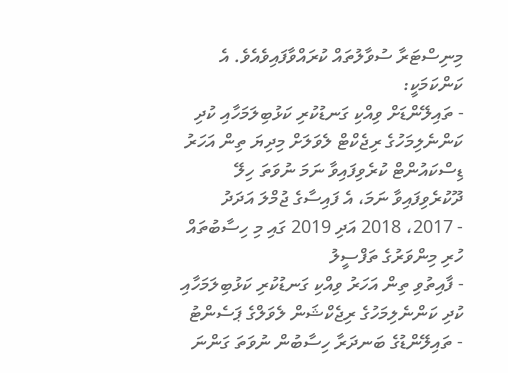މިނިސްޓަރާ ސުވާލުތައް ކުރައްވާފައިވެއެވެ. އެ ކަންކަމަކީ:
- ތައިލޭންޑަށް ވިއްކި ގަނޑުކުރި ކަޅުބިލަމަހާއި ކުދި ކަންނެލިމަހުގެ ރިޖެކްޓް ލެވަލަށް މިދިޔަ ތިން އަހަރު ޑިސްކައުންޓް ކުރެވިފައިވާ ނަމަ ނުވަތަ ހިލޭ ދޫކުރެވިފައިވާ ނަމަ، އެ ފައިސާގެ ޖުމްލަ އަދަދު
- 2017، 2018 އަދި 2019 ގައި މި ހިސާބުތައް ހުރި މިންވަރުގެ ތަފްސީލު
- ފާއިތުވި ތިން އަހަރު ވިއްކި ގަނޑުކުރި ކަޅުބިލަމަހާއި ކުދި ކަންނެލިމަހުގެ ރިޖެކްޝަން ލެވަލްގެ ޕަސެންޓު
- ތައިލޭންޑުގެ ބަނދަރާ ހިސާބުން ނުވަތަ ގަންނަ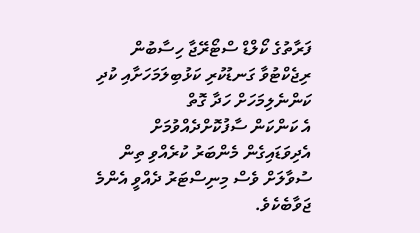ފަރާތުގެ ކޯލްޑް ސްޓޯރޭޖާ ހިސާބުން ރިޖެކްޓުވާ ގަނޑުކުރި ކަޅުބިލަމަހަށާއި ކުދި ކަންނެލިމަހަށް ހަދާ ގޮތް
އެ ކަންކަން ސާފުކޮށްދެއްވުމަށް އެދިވަޑައިގެން މެންބަރު ކުރެއްވި ތިން ސުވާލަށް ވެސް މިނިސްޓަރު ދެއްވީ އެންމެ ޖަވާބެކެވެ.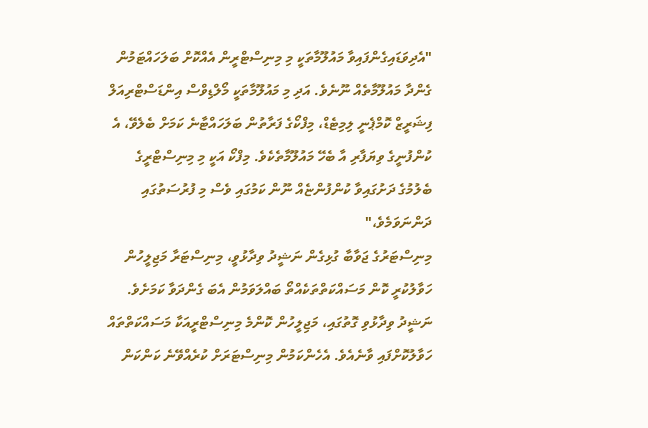"އެދިވަޑައިގެންފައިވާ މައުލޫމާތަކީ މި މިނިސްޓްރީން އެއްކޮށް ބަލަހައްޓަމުން ގެންދާ މައުލޫމާތެއް ނޫނެވެ. އަދި މި މައުލޫމާތަކީ މޯލްޑިވްސް އިންޑަސްޓްރިއަލް ފިޝަރީޒް ކޮމްޕެނީ ލިމިޓެޑް، މިފްކޯގެ ފަރާތުން ބަލަހައްޓާނެ ކަމަށް ބެލެވޭ، އެ ކުންފުނީގެ ވިޔަފާރި އާ ބެހޭ މައުލޫމާތެކެވެ. މިފްކޯ އަކީ މި މިނިސްޓްރީގެ ބެލުމުގެ ދަށުގައިވާ ކުންފުންޏެއް ނޫން ކަމުގައި ވެސް މި ފުރުސަތުގައި ދަންނަވަމެވެ،"
މިނިސްޓަރުގެ ޖަވާބާ ގުޅިގެން ނަޝީދު ވިދާޅުވީ، މިނިސްޓަރާ މަޖިލީހުން ހަވާލުކުރީ ކޮން މަސައްކަތްތަކެއްތޯ ބައްލަވަމުން އެބަ ގެންދަވާ ކަމަށެވެ. ނަޝީދު ވިދާޅުވި ގޮތުގައި، މަޖިލީހުން ކޮންމެ މިނިސްޓްރީއަކާ މަސައްކަތްތައް ހަވާލުކޮށްފައި ވާނެއެވެ. އެހެންކަމުން މިނިސްޓަރަށް ކުރެއްވޭނެ ކަންކަން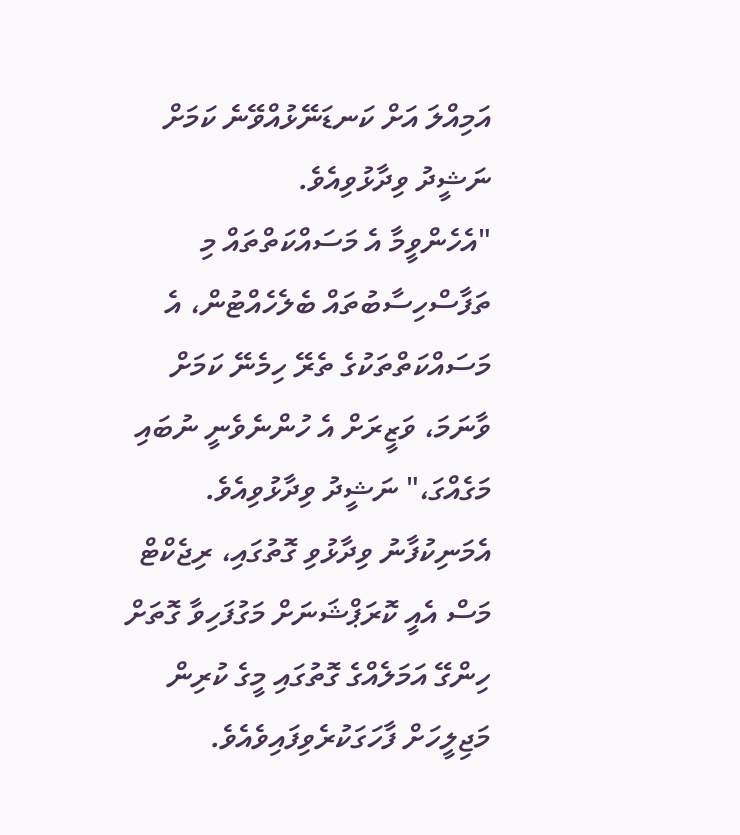އަމިއްލަ އަށް ކަނޑަނޭޅުއްވޭނެ ކަމަށް ނަޝީދު ވިދާޅުވިއެވެ.
"އެހެންވީމާ އެ މަސައްކަތްތައް މި ތަފާސްހިސާބުތައް ބެލެހެއްޓުން، އެ މަސައްކަތްތަކުގެ ތެރޭ ހިމެނޭ ކަމަށް ވާނަމަ، ވަޒީރަށް އެ ހުންނެވެނީ ނުބައި މަގެއްގަ،" ނަޝީދު ވިދާޅުވިއެވެ.
އެމަނިކުފާނު ވިދާޅުވި ގޮތުގައި، ރިޖެކްޓް މަސް އެއީ ކޮރަޕްޝަނަށް މަގުފަހިވާ ގޮތަށް ހިންގޭ އަމަލެއްގެ ގޮތުގައި މީގެ ކުރިން މަޖިލީހަށް ފާހަގަކުރެވިފައިވެއެވެ.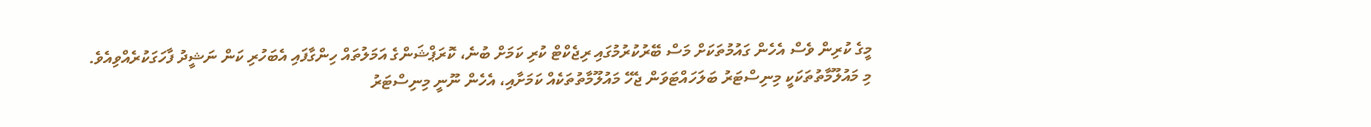މީގެ ކުރިން ވެސް އެހެން ގައުމުތަކަށް މަސް ބޭރުކުރުމުގައި ރިޖެކްޓް ކުރި ކަމަށް ބުނެ، ކޮރަޕްޝަންގެ އަމަލުތައް ހިންގާފައި އެބަހުރި ކަން ނަޝީދު ފާހަގަކުރެއްވިއެވެ.
މި މައުލޫމާތުތަކަކީ މިނިސްޓަރު ބަލަހައްޓަވަން ޖެހޭ މައުލޫމާތުތަކެއް ކަމަށާއި، އެހެން ނޫނީ މިނިސްޓަރު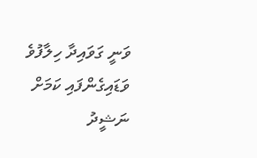ވަނީ ގަވައިދާ ހިލާފުވެ ވަޑައިގެންފައި ކަމަށް ނަޝީދު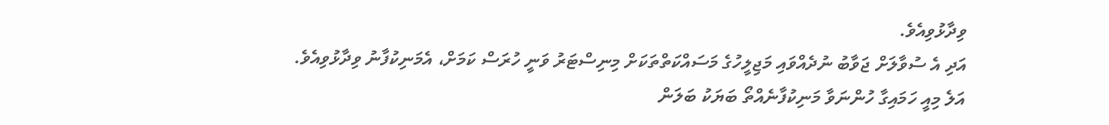ވިދާޅުވިއެވެ.
އަދި އެ ސުވާލަށް ޖަވާބު ނުދެއްވައި މަޖިލީހުގެ މަސައްކަތްތަކަށް މިނިސްޓަރު ވަނީ ހުރަސް ކަމަށް، އެމަނިކުފާނު ވިދާޅުވިއެވެ.
އަލެ މިއީ ހަމައިގާ ހުންނަވާ މަނިކުފާނެއްތޯ ބަޔަކު ބަލަން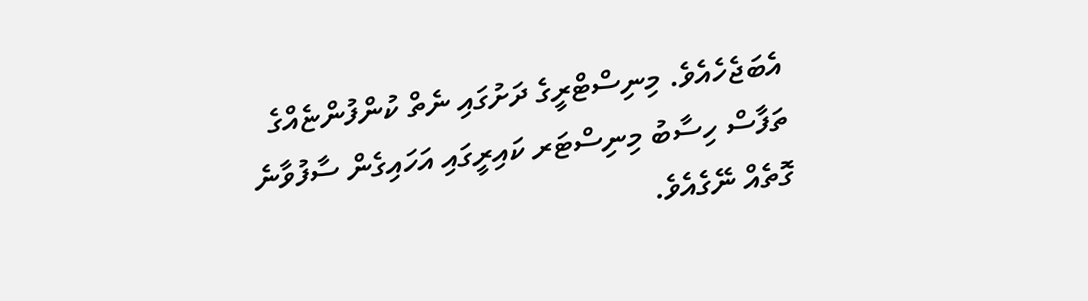އެބަޖެހެއެވެ. މިނިސްޓްރީގެ ދަށުގައި ނެތް ކުންފުންޏެއްގެ ތަފާސް ހިސާބު މިނިސްޓަރ ކައިރީގައި އަހައިގެން ސާފުވާނެ ގޮތެއް ނޭގެއެވެ.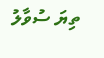ތިޔަ ސުވާލު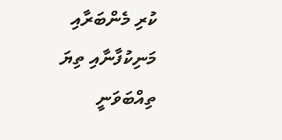ކުރި މެންބަރާއި މަނިކުފާނާއި ތިޔަ ތިއްބަވަނީ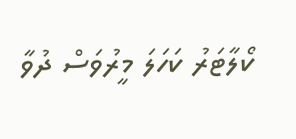ކޯލާޓަރު ކަހަލަ މީރުވަސް ދުވާ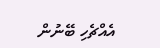އެއްޗެހި ބޭނުން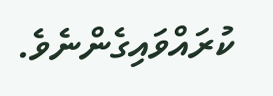ކުރައްވައިގެންނެވެ.